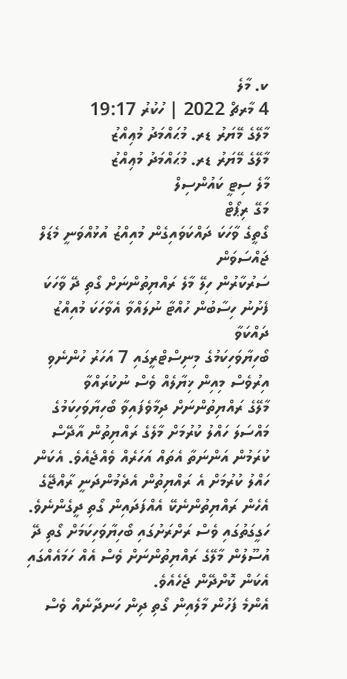ކ. މާލެ
4 މާރޗް 2022 | ހުކުރު 19:17
މާލޭގެ މޭޔަރު ޑރ. މުޙައްމަދު މުޢިއްޒު
މާލޭގެ މޭޔަރު ޑރ. މުޙައްމަދު މުޢިއްޒު
މާލެ ސިޓީ ކައުންސިލް
މަގޭ ރިޕޯޓް
ގޯތީގެ ވާހަކަ ދައްކަވައިގެން މުއިއްޒު އުޅުއްވަނީ މެޑަލް ޖައްސަވަން
ސަރުކާރުން ހިލޭ މާލެ ރައްޔިތުންނަށް ގޯތި ދޭ ވާހަކަ ފެށުނު ހިސާބުން ހުއްޓާ ނުލައްވާ އެވާހަކަ މުއިއްޒު ދައްކަވާ
ބޯހިޔާވަހިކަމުގެ މިނިސްޓްރީގައި 7 އަހަރު ހުންނެވި އިރުވެސް މިއިން ޚިޔާލެއް ވެސް ނުކުރައްވާ
މާލޭގެ ރައްޔިތުންނަށް ދިމާވެފައިވާ ބޯހިޔާވަހިކަމުގެ މައްސަލަ ހައްލު ކުރުމަށް މާލެގެ ރައްޔިތުން އާދޭސް ކުރަމުން އަންނަތާ އެތައް އަހަރެއް ވެއްޖެއެވެ. އެކަން ހައްލު ކުރުމަށް އެ ރައްޔިތުން އެދެމުންދަނީ ރާއްޖޭގެ އެހެން ރައްޔިތުންނެކޭ އެއްފަދައިން ގޯތި ދީގެންނެވެ. ހަގީގަތުގައި ވެސް ރަށްރަށުގައި ބޯހިޔާވަހިކަމަށް ގޯތި ދޭ އުސޫލުން މާލޭގެ ރައްޔިތުންނަށް ވެސް އެއް ހަމައެއްގައި އެކަން ކޮށްދޭން ޖެހެއެވެ.
އެންމެ ފަހުން މާލެއިން ގޯތި ދިން ހަނދާނެއް ވެސް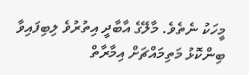މީހަކު ނެތެވެ. މާލޭގެ އާބާދީ އިތުރުވެ ލިބިފައިވާ ބިންކޮޅު މަތިމައްޗަށް އިމާރާތް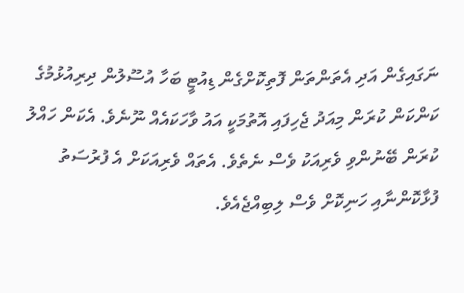ނަގައިގެން އަދި އެތަންތަން ފޮތިކޮށްގެން ޑިއުޓީ ބަހާ އުސޫލުން ދިރިއުޅުމުގެ ކަންކަން ކުރަން މިއަދު ޖެހިފައި އޮތުމަކީ އައު ވާހަކައެއް ނޫނެވެ. އެކަން ހައްލު ކުރަން ބޭނުންވި ވެރިއަކު ވެސް ނެތެވެ. އެތައް ވެރިއަކަށް އެ ފުރުސަތު ފުޅާކޮންނާއި ހަނިކޮށް ވެސް ލިބިއްޖެއެވެ.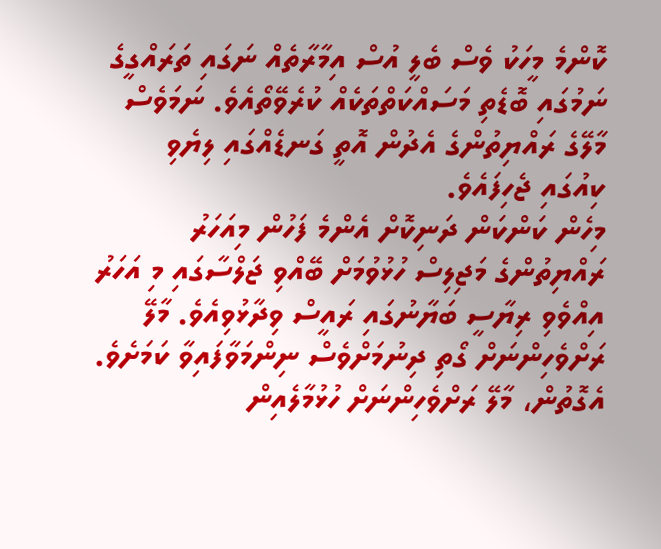ކޮންމެ މީހަކު ވެސް ބެލީ އުސް އިމާރާތެއް ނަގައި ތަރައްގީގެ ނަމުގައި ބޮޑެތި މަސައްކަތްތަކެއް ކުރެވޭތޯއެވެ. ނަމަވެސް މާލޭގެ ރައްޔިތުންގެ އެދުން އޮތީ ގަނޑެއްގައި ލިޔެވި ކިއުގައި ޖެހިފައެވެ.
މިހެން ކަންކަން ދަނިކޮށް އެންމެ ފަހުން މިއަހަރު ރައްޔިތުންގެ މަޖިލިސް ހުޅުވުމަށް ބޭއްވި ޖަލްސާގައި މި އަހަރު އިއްވެވި ރިޔާސީ ބަޔާނުގައި ރައީސް ވިދާޅުވިއެވެ. މާލޭ ރަށްވެހިންނަށް ގޯތި ދިނުމަށްވެސް ނިންމަވާފައިވާ ކަމަށެވެ. އެގޮތުން، މާލޭ ރަށްވެހިންނަށް ހުޅުމާލެއިން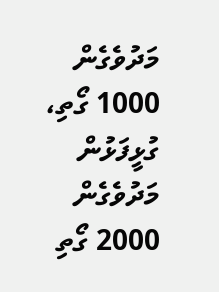މަދުވެގެން 1000 ގޯތި، ގުޅީފަޅުން މަދުވެގެން 2000 ގޯތި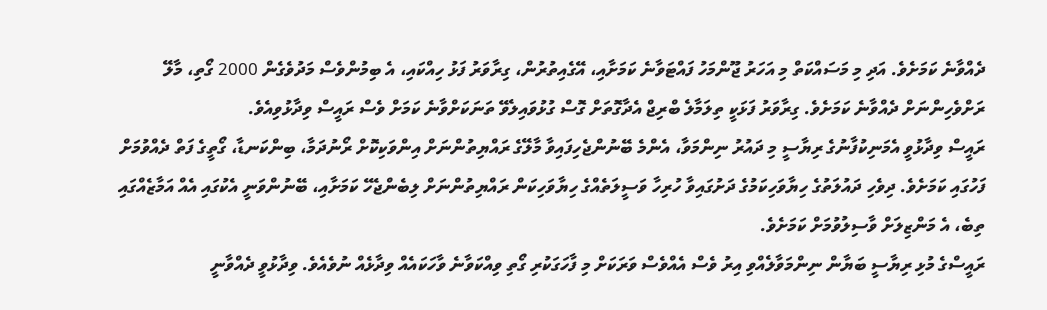ދެއްވާނެ ކަމަށެވެ. އަދި މި މަސައްކަތް މި އަހަރު ޖޫންމަހު ފައްޓަވާނެ ކަމަށާއި، އޭގެއިތުރުން، ގިރާވަރު ފަޅު ހިއްކައި، އެ ބިމުންވެސް މަދުވެގެން 2000 ގޯތި، މާލޭ ރަށްވެހިންނަށް ދެއްވާނެ ކަމަށެވެ. ގިރާވަރު ފަޅަކީ ތިލަމާލެ ބްރިޖް އެދާގޮތަށް ގޮސް ގުޅުވައިލެވޭ ތަނަކަށްވާނެ ކަމަށް ވެސް ރައީސް ވިދާޅުވިއެވެ.
ރައީސް ވިދާޅުވީ އެމަނިކުފާނުގެ ރިޔާސީ މި ދައުރު ނިންމަވާ، އެންމެ ބޭނުންޖެހިފައިވާ މާލޭގެ ރައްޔިތުންނަށް އިންވަކިކޮށް ރޯނުދަމާ، ބިންކަނޑާ، ގޯތީގެ ފަތް ދެއްވުމަށް ފަހުގައި ކަމަށެވެ. ދިވެހި ދައުލަތުގެ ހިޔާވަހިކަމުގެ ދަށުގައިވާ ހުރިހާ ވަސީލަތެއްގެ ހިޔާވަހިކަން ރައްޔިތުންނަށް ލިބެންޖެހޭ ކަމަށާއި، ބޭނުންވަނީ އެކުގައި އެއް އަމާޒެއްގައި ތިބެ، އެ މަންޒިލަށް ވާސިލުވުމަށް ކަމަށެވެ.
ރައީސްގެ މުޅި ރިޔާސީ ބަޔާން ނިންމަވާލެއްވި އިރު ވެސް އެއްވެސް ވަރަކަށް މި ފާހަގަކުރި ގޯތި ވިއްކަވާނެ ވާހަކައެއް ވިދާޅެއް ނުވެއެވެ. ވިދާޅުވީ ދެއްވާނީ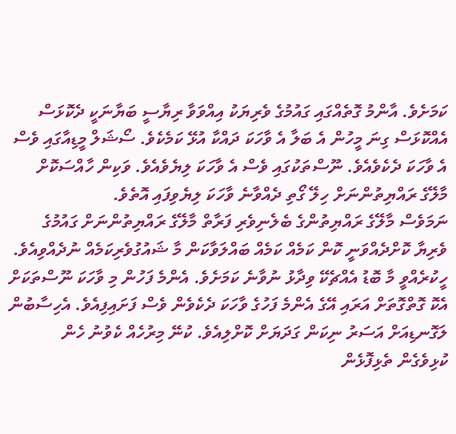ކަމަށެވެ. އާންމު ގޮތެއްގައި ގައުމުގެ ވެރިޔަކު އިއްވަވާ ރިޔާސީ ބަޔާނަކީ ދެކޮޅަސް އެއްކޮޅަސް ގިނަ މީހުން އެ ބަލާ އެ ވާހަކަ ދައްކާ އުޅޭ ކަމެކެވެ. ސޯޝަލް މީޑިއާގައި ވެސް އެ ވާހަކަ ދެކެވެއެވެ. ނޫސްތަކުގައި ވެސް އެ ވާހަކަ ލިޔެވެއެވެ. ވަކިން ހާއްސަކޮށް މާލޭގެ ރައްޔިތުންނަށް ހިލޭ ގޯތި ދެއްވާނެ ވާހަކަ ލިޔެވިފައި އޮތެވެ.
ނަމަވެސް މާލޭގެ ރައްޔިތުންގެ ބެލެނިވެރި ފަރާތް މާލޭގެ ރައްޔިތުންނަށް ގައުމުގެ ވެރިޔާ ކޮށްދެއްވަނީ ކޮން ކަމެއް ކަމެއް ބައްލަވާކަން މާ ޝައުގުވެރިކަމެއް ނުދެއްވިއެވެ. ހީކުރެއްވީ މާ ބޮޑު އެއްޗެކޭ ވިދާޅު ނުވާނެ ކަމަށެވެ. އެންމެ ފަހުން މި ވާހަކަ ނޫސްތަކަށް އެކޮ ގޮތްގޮތަށް އަރައި އޭގެ އެންމެ ފަހުގެ ވާހަކަ ދެކެވެން ވެސް ފަށައިފިއެވެ. އެހިސާބުން ލަގޮނޑިއަށް އަސަރު ނިކަން ގަދަޔަށް ކޮށްލިއެވެ. ކުނޭ މިރުހެއް ކެވުނު ހެން ކުޅިވެގެން ތެޅިފޮޅެން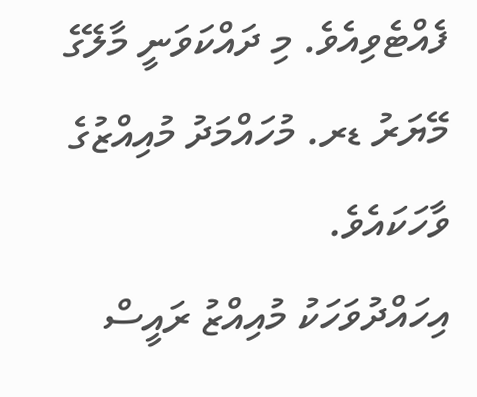ފެއްޓެވިއެވެ. މި ދައްކަވަނީ މާލޭގެ މޭޔަރު ޑރ. މުހައްމަދު މުއިއްޒުގެ ވާހަކައެވެ.
އިހައްދުވަހަކު މުއިއްޒު ރައީސް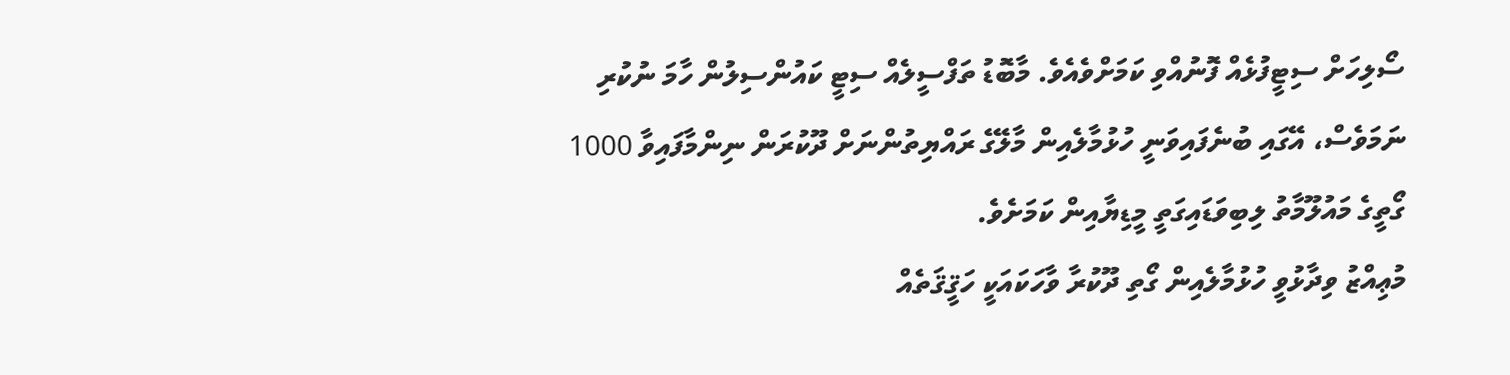ސޯލިހަށް ސިޓީފުޅެއް ފޮނުއްވި ކަމަށްވެއެވެ. މާބޮޑު ތަފްސީލެއް ސިޓީ ކައުންސިލުން ހާމަ ނުކުރި ނަމަވެސް، އޭގައި ބުނެފައިވަނީ ހުޅުމާލެއިން މާލޭގެ ރައްޔިތުންނަށް ދޫކުރަން ނިންމާފައިވާ 1000 ގޯތީގެ މައުލޫމާތު ލިބިވަޑައިގަތީ މީޑިޔާއިން ކަމަށެވެ.
މުޢިއްޒު ވިދާޅުވީ ހުޅުމާލެއިން ގޯތި ދޫކުރާ ވާހަކައަކީ ހަޤީޤަތެއް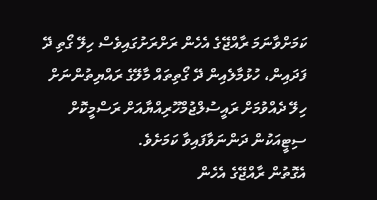ކަމަށްވާނަމަ ރާއްޖޭގެ އެހެން ރަށްރަށުގައިވެސް ހިލޭ ގޯތި ދޭ ފަދައިން، ހުޅުމާލެއިން ދޭ ގޯތިތައް މާލޭގެ ރައްޔިތުންނަށް ހިލޭ ދެއްވުމަށް ރައީސުލްޖުމްހޫރިއްޔާއަށް ރަސްމީކޮށް ސިޓީއަކުން ދަންނަވާފައިވާ ކަމަށެވެ.
އެގޮތުން ރާއްޖޭގެ އެހެން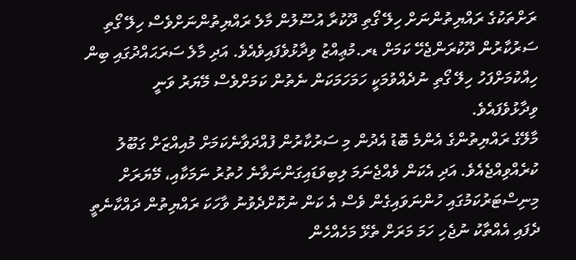ރަށްތަކުގެ ރައްޔިތުންނަށް ހިލޭ ގޯތި ދޫކުރާ އުސޫލުން މާލެ ރައްޔިތުންނަށްވެސް ހިލޭ ގޯތި ސަރުކާރުން ދޫކުރަންޖެހޭ ކަމަށް ޑރ.މުޢިއްޒު ވިދާޅުވެފައިވެއެވެ. އަދި މާލެ ސަރަޙައްދުގައި ބިން ހިއްކުމަށްފަހު ހިލޭ ގޯތި ނުދެއްވުމަކީ ހަމަހަމަކަން ނެތުން ކަމަށްވެސް މޭޔަރު ވަނީ ވިދާޅުވެފައެވެ.
މާލޭގެ ރައްޔިތުންގެ އެންމެ ބޮޑު އެދުން މި ސަރުކާރުން ފުއްދަވާނެކަމަށް މުއިއްޒަށް ގަބޫލު ކުރެއްވިއްޖެއެވެ. އަދި އެކަން ވެއްޖެނަމަ ލިބިވަޑައިގަންނަވާނެ ހުތުރު ނަމަކާއި، މޭޔަރަށް މިނިސްޓަރުކަމުގައި ހުންނަވައިގެން ވެސް އެ ކަން ނުކޮށްދެވުނު ވާހަކަ ރައްޔިތުން ދައްކާނެތީ ދެފައި އެއްތާކު ނުޖެހި ހަމަ މަރަށް ތެޅޭ މަހެއްހެން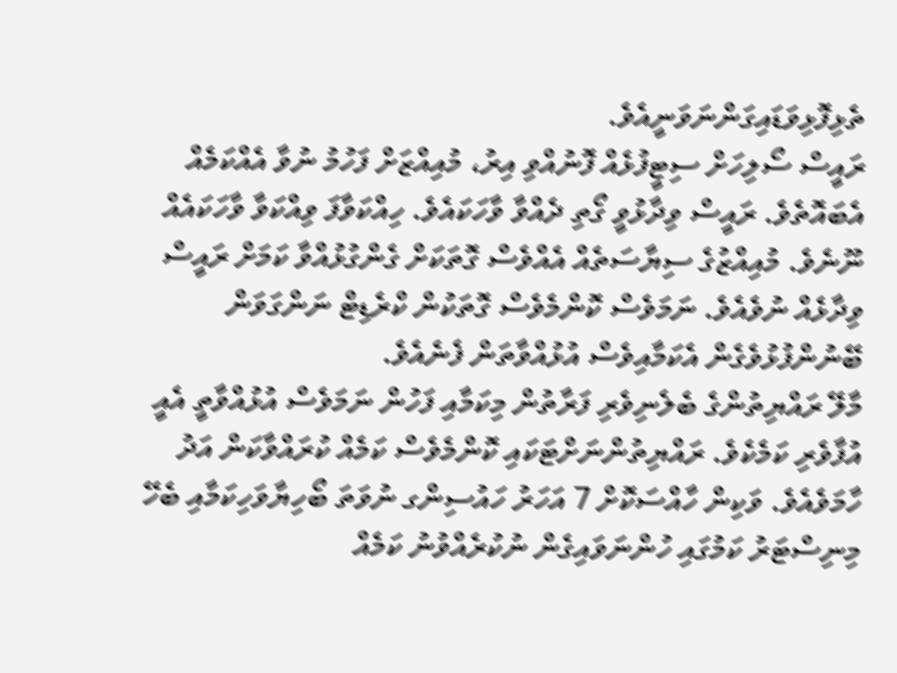ތެޅިފޮޅިވަޑައިގަންނަވަނީއެވެ.
ރައީސް ސޯލިހަށް ސިޓީފުޅެއް ފޮނުއްވި އިރު، މުއިއްޒަށް ފަހުމު ނުވާ އެއްކަމެއް އެބައޮތެވެ. ރައީސް ވިދާޅުވީ ގޯތި ދެއްވާ ވާހަކައެވެ. ހިއްކަވާފަ ވިއްކަވާ ވާހަކައެއް ނޫނެވެ. މުއިއްޒުގެ ސިޔާސަތެއް އެއްވެސް ގޮތަކަށް ގެންގުޅުއްވާ ކަމަށް ރައީސް ވިދާޅެއް ނުވެއެވެ. ނަމަވެސް ކޮންމެވެސް ގޮތަކުން ކްރެޑިޓް ނަންގަވަން ބޭނުންފުޅުވެގެން އެކަމާއިވެސް އުޅުއްވާތަން ފެނެއެވެ.
މާލޭ ރައްޔިތުންގެ ބެލެނިވެރި ފަރާތުން މިކަމާއި ފަހުން ނަމަވެސް އުޅުއްވާތީ އެއީ އުފާވެރި ކަމެކެވެ. ރައްޔިތުންނަށްޓަކައި ކޮންމެވެސް ކަމެއް ކުރައްވާކަން އަދު ހާމަވެއެވެ. ވަކިން ހާއްސަކޮށް 7 އަހަރު ހައުސިންގ ނުވަތަ ބޯހިޔާވަހިކަމާއި ބެހޭ މިނިސްޓަރު ކަމުގައި ހުންނަވައިގެން ނުކުރެއްވުނު ކަމެއް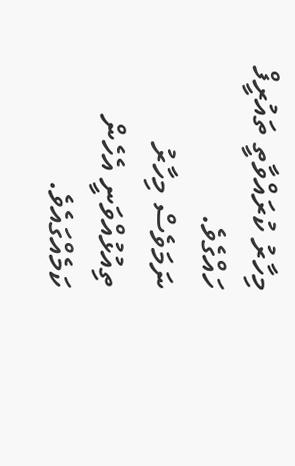މިހާރު ކުރައްވާތީ ތައުރީފް ހައްގެވެ.
ނަމަވެސް މިހާރު ތިއުޅުއްވަނީ އެހެން ކަމެއްގައެވެ.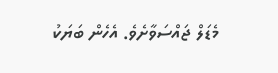މެޑަލް ޖައްސަވާށެވެ. އެހެން ބަޔަކު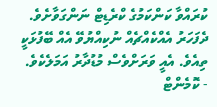ކުރައްވާ ކަންކަމުގެ ކްރެޑިޓް ނަންގަވާށެވެ. ދެފަހަރު އެއްކެއްޗެއް ނުކިއްޔުވޭ އެއް ބޭފުޅަކީ ތިއެވެ. އެއީ ވަރަށްވެސް މުޑުދާރު އަމަލެކެވެ.
- ކޮމެންޓް